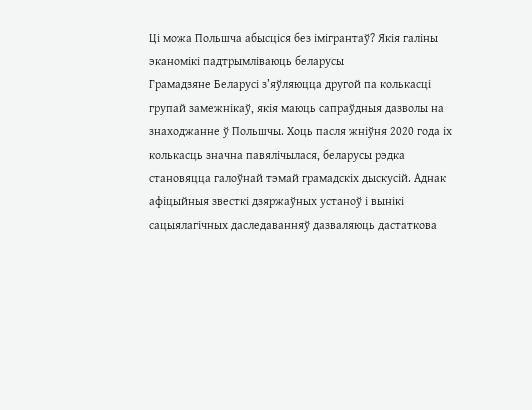Ці можа Польшча абысціся без імігрантаў? Якія галіны эканомікі падтрымліваюць беларусы
Грамадзяне Беларусі з’яўляюцца другой па колькасці групай замежнікаў, якія маюць сапраўдныя дазволы на знаходжанне ў Польшчы. Хоць пасля жніўня 2020 года іх колькасць значна павялічылася, беларусы рэдка становяцца галоўнай тэмай грамадскіх дыскусій. Аднак афіцыйныя звесткі дзяржаўных устаноў і вынікі сацыялагічных даследаванняў дазваляюць дастаткова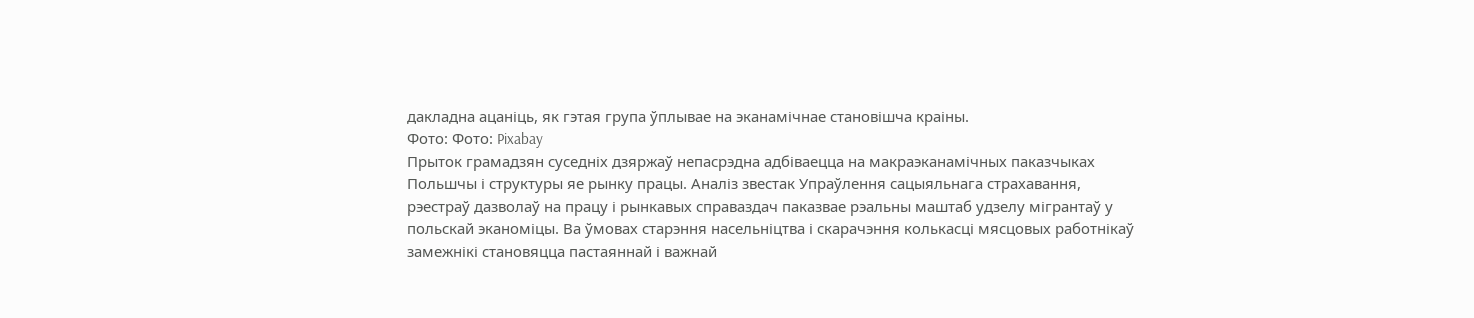дакладна ацаніць, як гэтая група ўплывае на эканамічнае становішча краіны.
Фото: Фото: Pixabay
Прыток грамадзян суседніх дзяржаў непасрэдна адбіваецца на макраэканамічных паказчыках Польшчы і структуры яе рынку працы. Аналіз звестак Упраўлення сацыяльнага страхавання, рэестраў дазволаў на працу і рынкавых справаздач паказвае рэальны маштаб удзелу мігрантаў у польскай эканоміцы. Ва ўмовах старэння насельніцтва і скарачэння колькасці мясцовых работнікаў замежнікі становяцца пастаяннай і важнай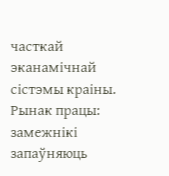часткай эканамічнай сістэмы краіны.
Рынак працы: замежнікі запаўняюць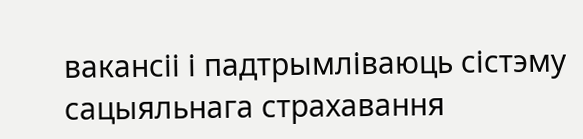вакансіі і падтрымліваюць сістэму сацыяльнага страхавання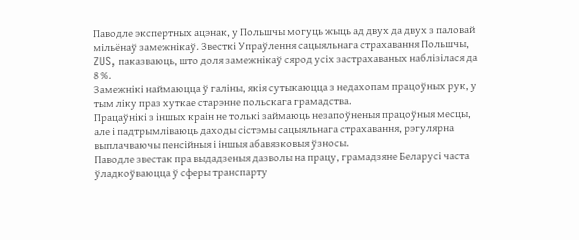Паводле экспертных ацэнак, у Польшчы могуць жыць ад двух да двух з паловай мільёнаў замежнікаў. Звесткі Упраўлення сацыяльнага страхавання Польшчы, ZUS, паказваюць, што доля замежнікаў сярод усіх застрахаваных наблізілася да 8 %.
Замежнікі наймаюцца ў галіны, якія сутыкаюцца з недахопам працоўных рук, у тым ліку праз хуткае старэнне польскага грамадства.
Працаўнікі з іншых краін не толькі займаюць незапоўненыя працоўныя месцы, але і падтрымліваюць даходы сістэмы сацыяльнага страхавання, рэгулярна выплачваючы пенсійныя і іншыя абавязковыя ўзносы.
Паводле звестак пра выдадзеныя дазволы на працу, грамадзяне Беларусі часта ўладкоўваюцца ў сферы транспарту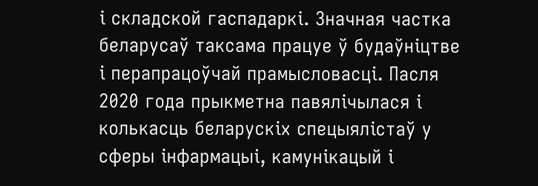і складской гаспадаркі. Значная частка беларусаў таксама працуе ў будаўніцтве і перапрацоўчай прамысловасці. Пасля 2020 года прыкметна павялічылася і колькасць беларускіх спецыялістаў у сферы інфармацыі, камунікацый і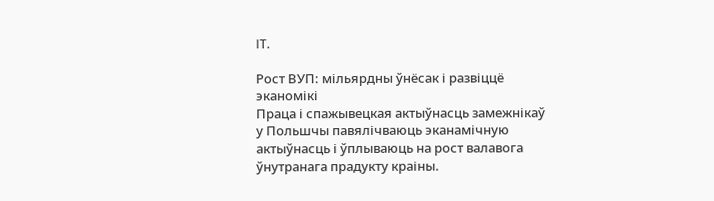IT.

Рост ВУП: мільярдны ўнёсак і развіццё эканомікі
Праца і спажывецкая актыўнасць замежнікаў у Польшчы павялічваюць эканамічную актыўнасць і ўплываюць на рост валавога ўнутранага прадукту краіны.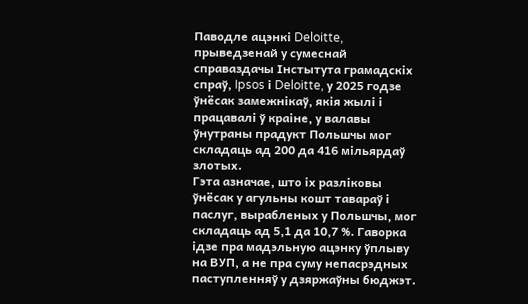Паводле ацэнкі Deloitte, прыведзенай у сумеснай справаздачы Інстытута грамадскіх спраў, Ipsos і Deloitte, у 2025 годзе ўнёсак замежнікаў, якія жылі і працавалі ў краіне, у валавы ўнутраны прадукт Польшчы мог складаць ад 200 да 416 мільярдаў злотых.
Гэта азначае, што іх разліковы ўнёсак у агульны кошт тавараў і паслуг, вырабленых у Польшчы, мог складаць ад 5,1 да 10,7 %. Гаворка ідзе пра мадэльную ацэнку ўплыву на ВУП, а не пра суму непасрэдных паступленняў у дзяржаўны бюджэт.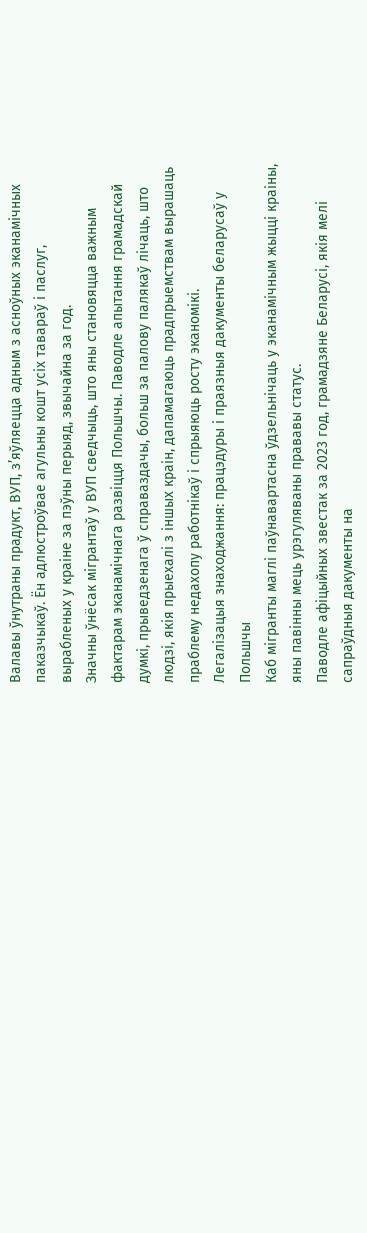Валавы ўнутраны прадукт, ВУП, з’яўляецца адным з асноўных эканамічных паказчыкаў. Ён адлюстроўвае агульны кошт усіх тавараў і паслуг, вырабленых у краіне за пэўны перыяд, звычайна за год.
Значны ўнёсак мігрантаў у ВУП сведчыць, што яны становяцца важным фактарам эканамічнага развіцця Польшчы. Паводле апытання грамадскай думкі, прыведзенага ў справаздачы, больш за палову палякаў лічаць, што людзі, якія прыехалі з іншых краін, дапамагаюць прадпрыемствам вырашаць праблему недахопу работнікаў і спрыяюць росту эканомікі.
Легалізацыя знаходжання: працэдуры і праязныя дакументы беларусаў у Польшчы
Каб мігранты маглі паўнавартасна ўдзельнічаць у эканамічным жыцці краіны, яны павінны мець урэгуляваны прававы статус.
Паводле афіцыйных звестак за 2023 год, грамадзяне Беларусі, якія мелі сапраўдныя дакументы на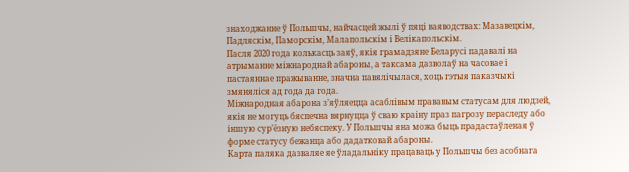знаходжанне ў Польшчы, найчасцей жылі ў пяці ваяводствах: Мазавецкім, Падляскім, Паморскім, Малапольскім і Велікапольскім.
Пасля 2020 года колькасць заяў, якія грамадзяне Беларусі падавалі на атрыманне міжнароднай абароны, а таксама дазволаў на часовае і пастаяннае пражыванне, значна павялічылася, хоць гэтыя паказчыкі змяняліся ад года да года.
Міжнародная абарона з’яўляецца асаблівым прававым статусам для людзей, якія не могуць бяспечна вярнуцца ў сваю краіну праз пагрозу пераследу або іншую сур’ёзную небяспеку. У Польшчы яна можа быць прадастаўленая ў форме статусу бежанца або дадатковай абароны.
Карта паляка дазваляе яе ўладальніку працаваць у Польшчы без асобнага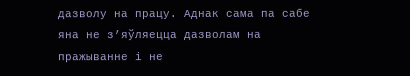дазволу на працу. Аднак сама па сабе яна не з’яўляецца дазволам на пражыванне і не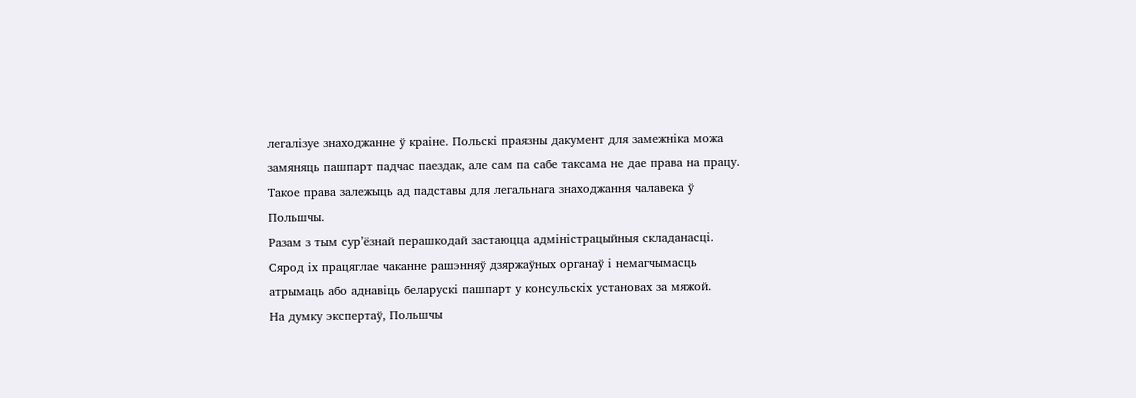легалізуе знаходжанне ў краіне. Польскі праязны дакумент для замежніка можа замяняць пашпарт падчас паездак, але сам па сабе таксама не дае права на працу. Такое права залежыць ад падставы для легальнага знаходжання чалавека ў Польшчы.
Разам з тым сур’ёзнай перашкодай застаюцца адміністрацыйныя складанасці. Сярод іх працяглае чаканне рашэнняў дзяржаўных органаў і немагчымасць атрымаць або аднавіць беларускі пашпарт у консульскіх установах за мяжой.
На думку экспертаў, Польшчы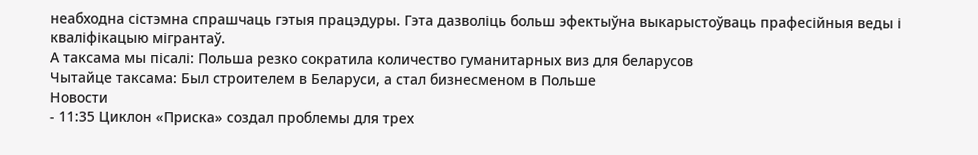неабходна сістэмна спрашчаць гэтыя працэдуры. Гэта дазволіць больш эфектыўна выкарыстоўваць прафесійныя веды і кваліфікацыю мігрантаў.
А таксама мы пісалі: Польша резко сократила количество гуманитарных виз для беларусов
Чытайце таксама: Был строителем в Беларуси, а стал бизнесменом в Польше
Новости
- 11:35 Циклон «Приска» создал проблемы для трех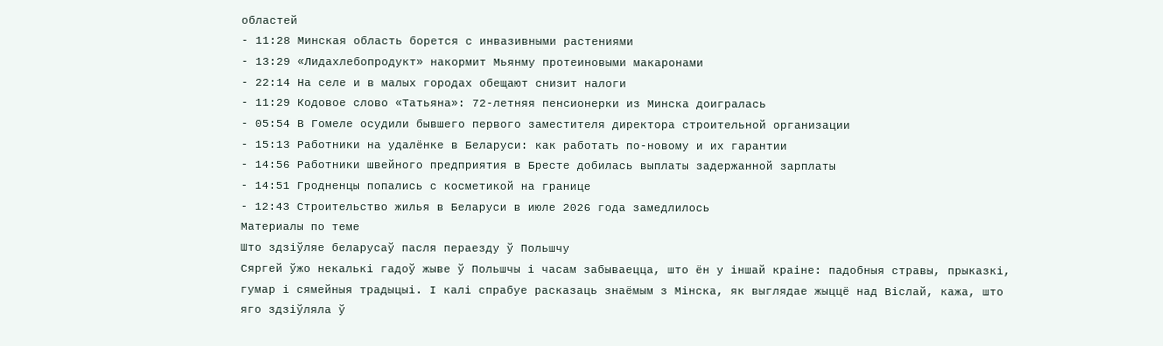областей
- 11:28 Минская область борется с инвазивными растениями
- 13:29 «Лидахлебопродукт» накормит Мьянму протеиновыми макаронами
- 22:14 На селе и в малых городах обещают снизит налоги
- 11:29 Кодовое слово «Татьяна»: 72-летняя пенсионерки из Минска доигралась
- 05:54 В Гомеле осудили бывшего первого заместителя директора строительной организации
- 15:13 Работники на удалёнке в Беларуси: как работать по-новому и их гарантии
- 14:56 Работники швейного предприятия в Бресте добилась выплаты задержанной зарплаты
- 14:51 Гродненцы попались с косметикой на границе
- 12:43 Строительство жилья в Беларуси в июле 2026 года замедлилось
Материалы по теме
Што здзіўляе беларусаў пасля пераезду ў Польшчу
Сяргей ўжо некалькі гадоў жыве ў Польшчы і часам забываецца, што ён у іншай краіне: падобныя стравы, прыказкі, гумар і сямейныя традыцыі. І калі спрабуе расказаць знаёмым з Мінска, як выглядае жыццё над Віслай, кажа, што яго здзіўляла ў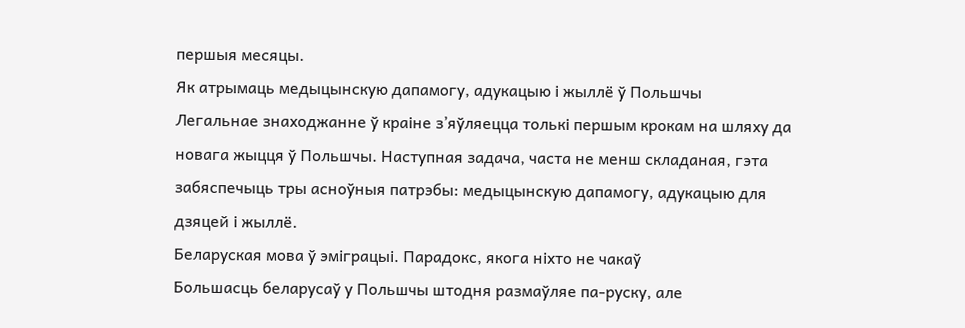першыя месяцы.
Як атрымаць медыцынскую дапамогу, адукацыю і жыллё ў Польшчы
Легальнае знаходжанне ў краіне з’яўляецца толькі першым крокам на шляху да новага жыцця ў Польшчы. Наступная задача, часта не менш складаная, гэта забяспечыць тры асноўныя патрэбы: медыцынскую дапамогу, адукацыю для дзяцей і жыллё.
Беларуская мова ў эміграцыі. Парадокс, якога ніхто не чакаў
Большасць беларусаў у Польшчы штодня размаўляе па-руску, але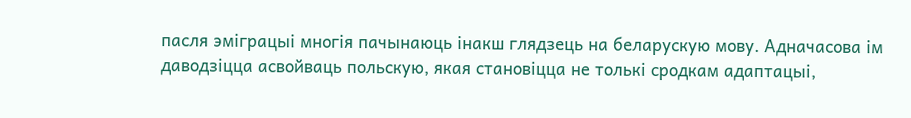пасля эміграцыі многія пачынаюць інакш глядзець на беларускую мову. Адначасова ім даводзіцца асвойваць польскую, якая становіцца не толькі сродкам адаптацыі,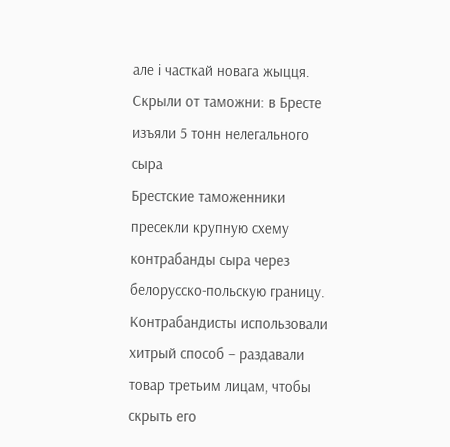але і часткай новага жыцця.
Скрыли от таможни: в Бресте изъяли 5 тонн нелегального сыра
Брестские таможенники пресекли крупную схему контрабанды сыра через белорусско-польскую границу. Контрабандисты использовали хитрый способ – раздавали товар третьим лицам, чтобы скрыть его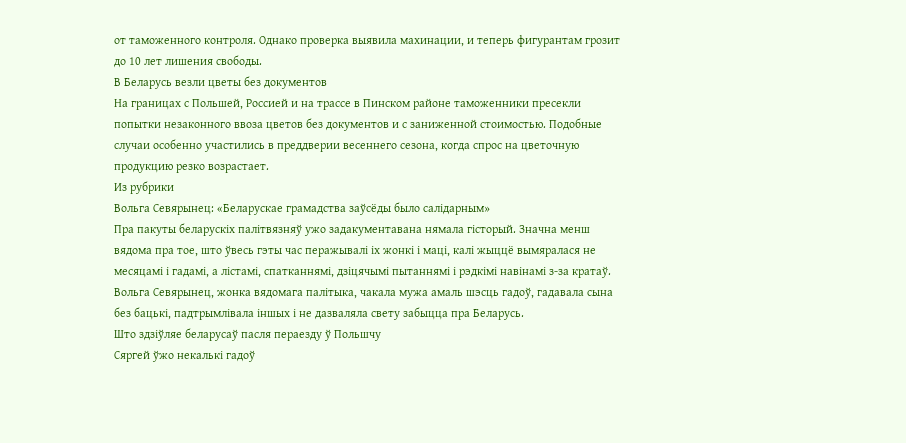от таможенного контроля. Однако проверка выявила махинации, и теперь фигурантам грозит до 10 лет лишения свободы.
В Беларусь везли цветы без документов
На границах с Польшей, Россией и на трассе в Пинском районе таможенники пресекли попытки незаконного ввоза цветов без документов и с заниженной стоимостью. Подобные случаи особенно участились в преддверии весеннего сезона, когда спрос на цветочную продукцию резко возрастает.
Из рубрики
Вольга Севярынец: «Беларускае грамадства заўсёды было салідарным»
Пра пакуты беларускіх палітвязняў ужо задакументавана нямала гісторый. Значна менш вядома пра тое, што ўвесь гэты час перажывалі іх жонкі і маці, калі жыццё вымяралася не месяцамі і гадамі, а лістамі, спатканнямі, дзіцячымі пытаннямі і рэдкімі навінамі з-за кратаў. Вольга Севярынец, жонка вядомага палітыка, чакала мужа амаль шэсць гадоў, гадавала сына без бацькі, падтрымлівала іншых і не дазваляла свету забыцца пра Беларусь.
Што здзіўляе беларусаў пасля пераезду ў Польшчу
Сяргей ўжо некалькі гадоў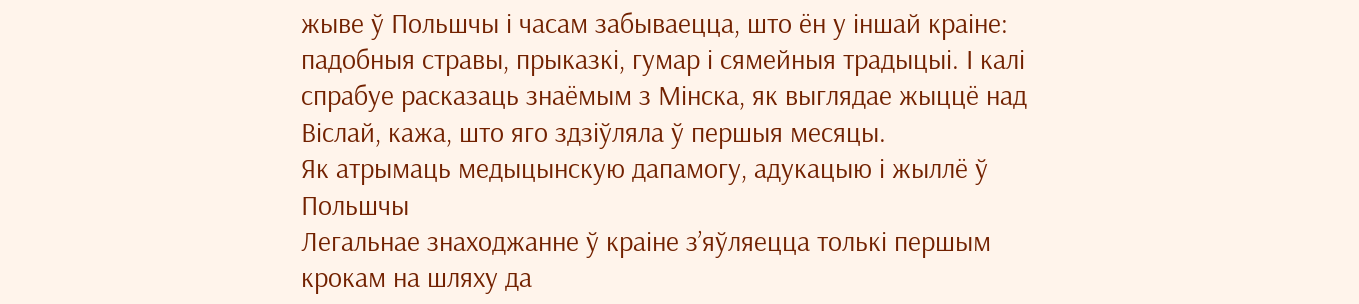жыве ў Польшчы і часам забываецца, што ён у іншай краіне: падобныя стравы, прыказкі, гумар і сямейныя традыцыі. І калі спрабуе расказаць знаёмым з Мінска, як выглядае жыццё над Віслай, кажа, што яго здзіўляла ў першыя месяцы.
Як атрымаць медыцынскую дапамогу, адукацыю і жыллё ў Польшчы
Легальнае знаходжанне ў краіне з’яўляецца толькі першым крокам на шляху да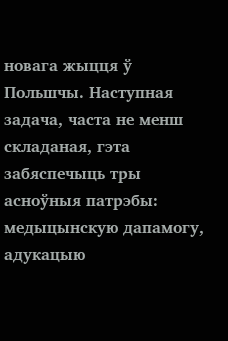новага жыцця ў Польшчы. Наступная задача, часта не менш складаная, гэта забяспечыць тры асноўныя патрэбы: медыцынскую дапамогу, адукацыю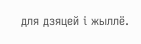для дзяцей і жыллё.